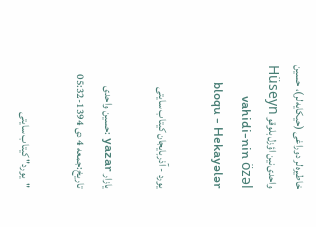خاطیره‌لر دوراغی (حیکایه‌لر)، حسین واحدی‌نین اؤزل بلوقو Hüseyn vahidi-nin özəl bloqu - Hekayələr

یورد - آذربایجان كیتاب سایتی

یازار yazar :حسین واحدى
تاریخ:جمعه 4 دی 1394-05:32

"یورد" كیتاب سایتی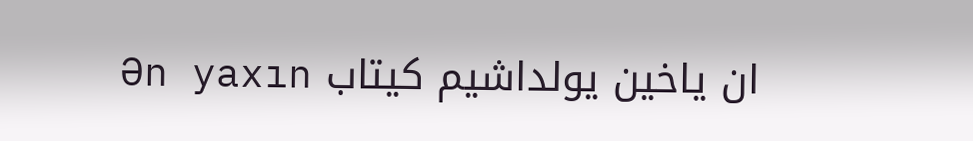ان یاخین یولداشیم کیتاب Ən yaxın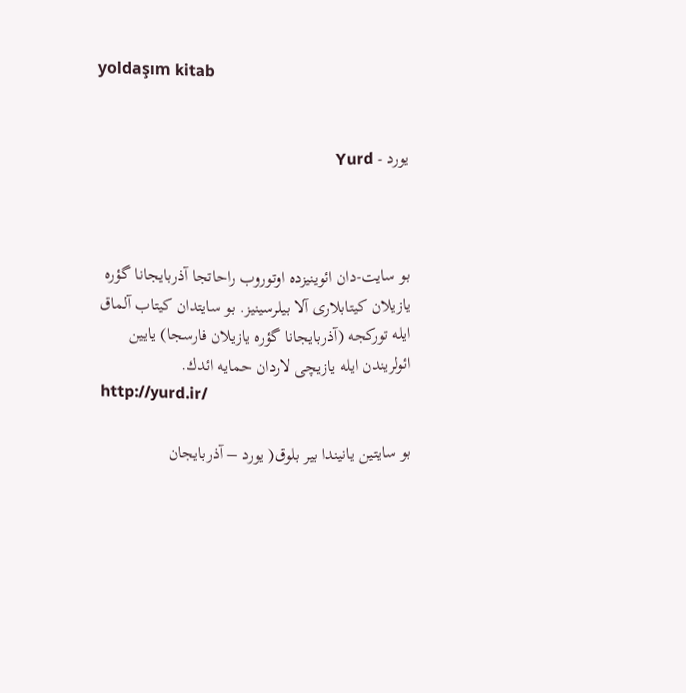yoldaşım kitab


یورد - Yurd



بو سایت-دان ائوینیزده اوتوروب راحاتجا آذربایجانا گؤره یازیلان كیتابلاری آلا بیلرسینیز. بو سایتدان كیتاب آلماق ایله توركجه (آذربایجانا گؤره یازیلان فارسجا) یایین ائولریندن ایله یازیچی لاردان حمایه ائدك.
http://yurd.ir/

بو سایتین یانیندا بیر بلوق( یورد – آذربایجان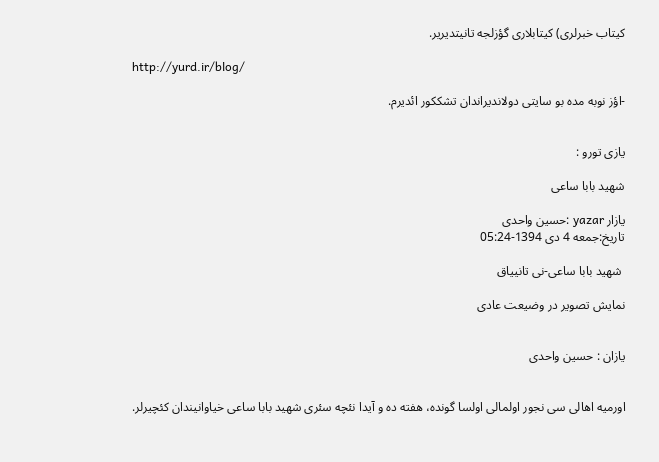کیتاب خبرلری) كیتابلاری گؤزلجه تانیتدیریر.

http://yurd.ir/blog/

-اؤز نوبه مده بو سایتی دولاندیراندان تشككور ائدیرم.


یازی تورو :

شهید بابا ساعی

یازار yazar :حسین واحدى
تاریخ:جمعه 4 دی 1394-05:24

 شهید بابا ساعی-نی تانییاق

نمایش تصویر در وضیعت عادی


یازان : حسین واحدی


اورمیه اهالی سی نجور اولمالی اولسا گونده، هفته ده و آیدا نئچه سئری شهید بابا ساعی خیاوانیندان كئچیرلر.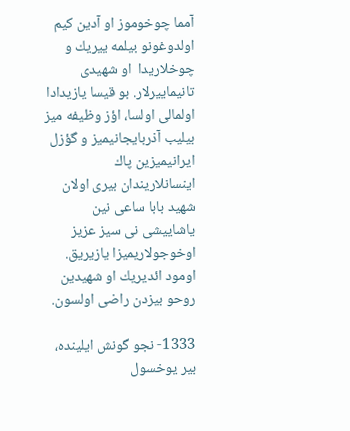آمما چوخوموز او آدین كیم اولدوغونو بیلمه ییریك و چوخلاریدا  او شهیدی تانیماییرلار. بو قیسا یازیدادا اولمالی اولسا، اؤز وظیفه میز بیلیب آذربایجانیمیز و گؤزل ایرانیمیزین پاك اینسانلاریندان بیری اولان شهید بابا ساعی نین یاشاییشی نی سیز عزیز اوخوجولاریمیزا یازیریق. اومود ائدیریك او شهیدین روحو بیزدن راضی اولسون.

1333- نجو گونش ایلینده، بیر یوخسول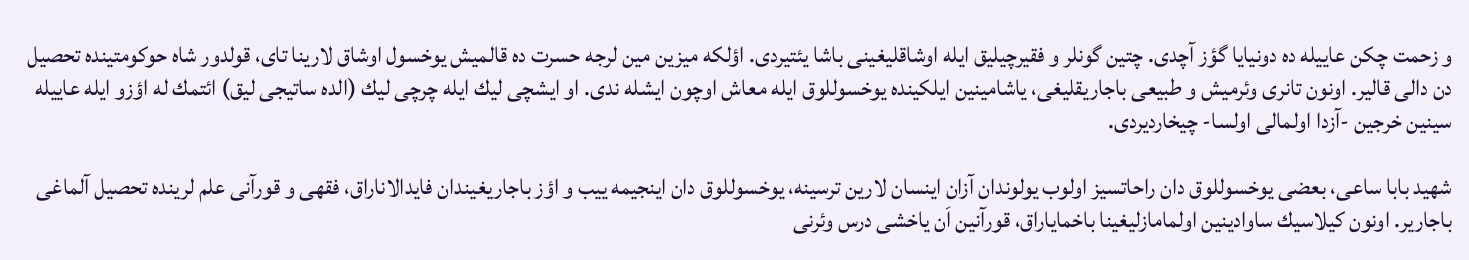و زحمت چكن عاییله ده دونیایا گؤز آچدی. چتین گونلر و فقیرچیلیق ایله اوشاقلیغینی باشا یئتیردی. اؤلكه میزین مین لرجه حسرت ده قالمیش یوخسول اوشاق لارینا تای، قولدور شاه حوكومتینده تحصیل دن دالی قالیر. اونون تانری وئرمیش و طبیعی باجاریقلیغی، یاشامینین ایلكینده یوخسوللوق ایله معاش اوچون ایشله ندی. او ایشچی لیك ایله چرچی لیك (الده ساتیجی لیق) ائتمك له اؤزو ایله عاییله سینین خرجین -آزدا اولمالی اولسا- چیخاردیردی.

شهید بابا ساعی، بعضی یوخسوللوق دان راحاتسیز اولوب یولوندان آزان اینسان لارین ترسینه، یوخسوللوق دان اینجیمه ییب و اؤز باجاریغیندان فایدالاناراق، فقهی و قورآنی علم لرینده تحصیل آلماغی باجاریر. اونون كیلاسیك ساوادینین اولمامازلیغینا باخمایاراق، قورآنین اَن یاخشی درس وئرنی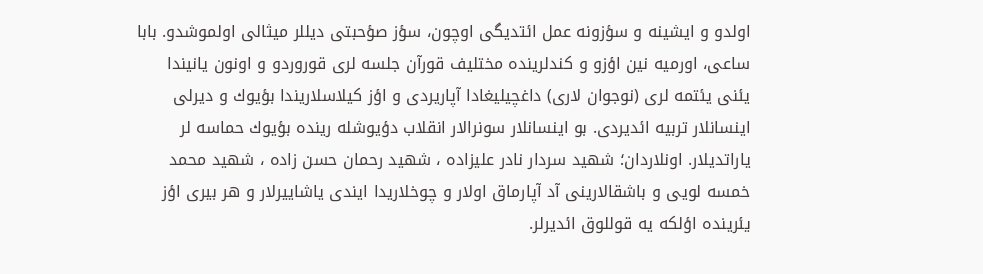اولدو و ایشینه و سؤزونه عمل ائتدیگی اوچون، سؤز صؤحبتی دیللر میثالی اولموشدو. بابا ساعی، اورمیه نین اؤزو و كندلرینده مختلیف قورآن جلسه لری قوروردو و اونون یانیندا یئنی یئتمه لری (نوجوان لاری) داغچیلیغادا آپاریردی و اؤز كیلاسلاریندا بؤیوك و دیرلی اینسانلار تربیه ائدیردی. بو اینسانلار سونرالار انقلاب دؤیوشله رینده بؤیوك حماسه لر یاراتدیلار. اونلاردان؛ شهید سردار نادر علیزاده ، شهید رحمان حسن زاده ، شهید محمد خمسه لویی و باشقالارینی آد آپارماق اولار و چوخلاریدا ایندی یاشاییرلار و هر بیری اؤز یئرینده اؤلكه یه قوللوق ائدیرلر.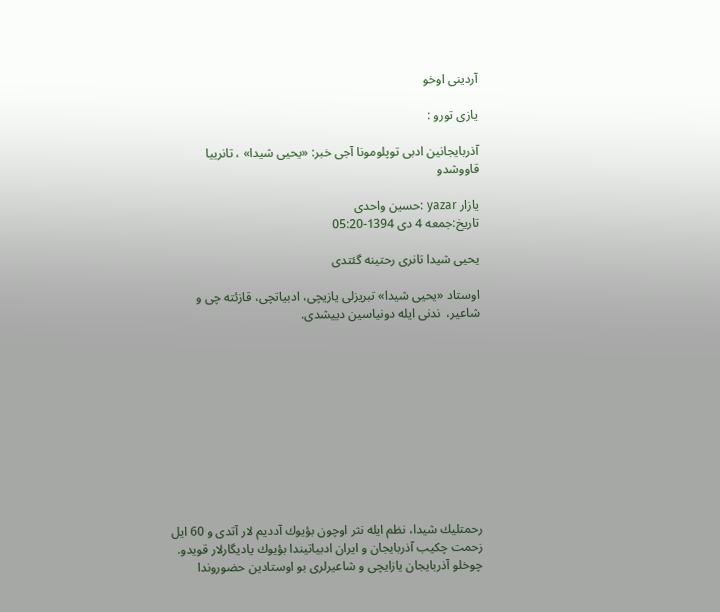آردینی اوخو

یازی تورو :

آذربایجانین ادبی توپلومونا آجی خبر: «یحیی شیدا» ، تانرییا قاووشدو

یازار yazar :حسین واحدى
تاریخ:جمعه 4 دی 1394-05:20

یحیی شیدا تانری رحتینه گئتدی

اوستاد «یحیی شیدا» تبریزلی یازیچی، ادبیاتچی، قازئته چی و شاعیر،  ندنی ایله دونیاسین دییشدی.











رحمتلیك شیدا، نظم ایله نثر اوچون بؤیوك آددیم لار آتدی و 60 ایل زحمت چكیب آذربایجان و ایران ادبیاتیندا بؤیوك یادیگارلار قویدو. چوخلو آذربایجان یازایچی و شاعیرلری بو اوستادین حضوروندا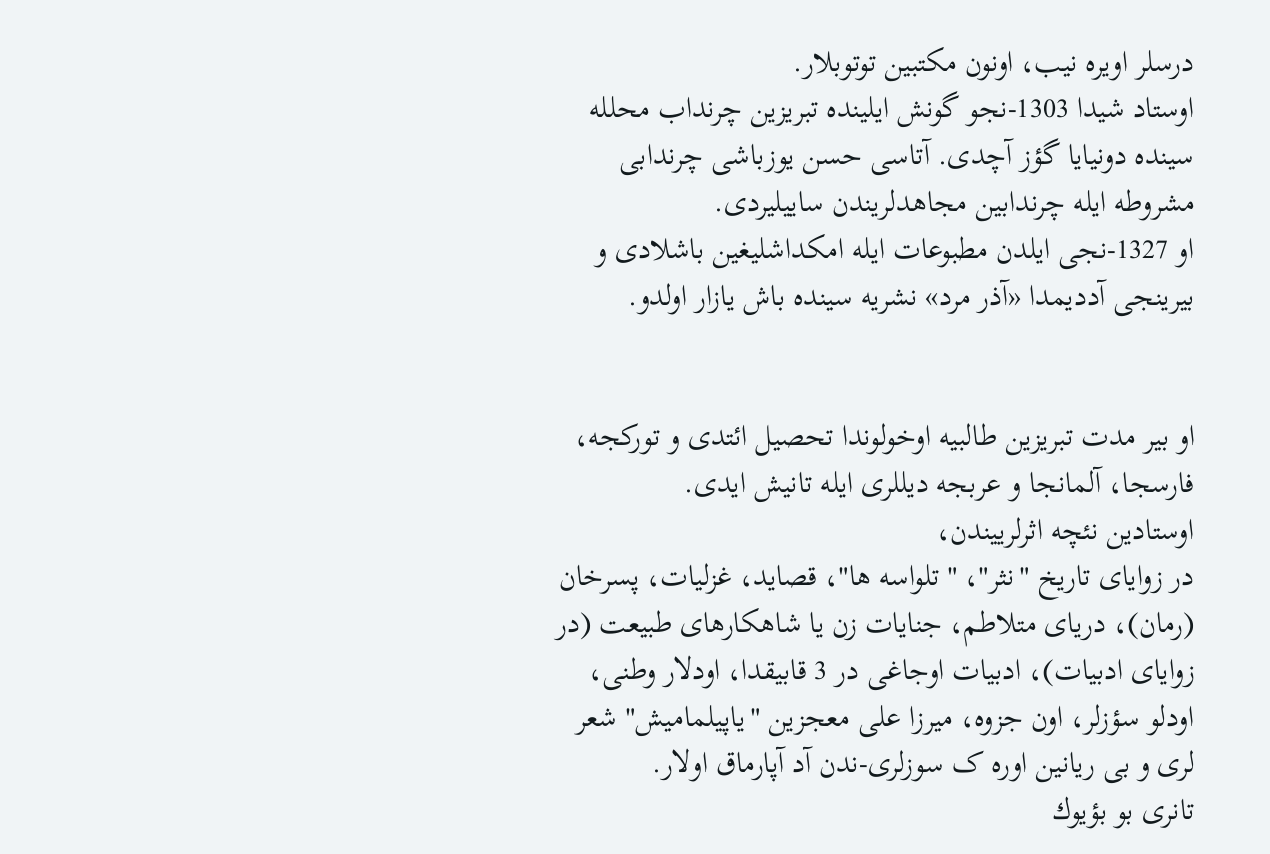درسلر اویره نیب، اونون مكتبین توتوبلار.
اوستاد شیدا 1303-نجو گونش ایلینده تبریزین چرنداب محلله سینده دونیایا گؤز آچدی. آتاسی حسن یوزباشی چرندابی مشروطه ایله چرندابین مجاهدلریندن ساییلیردی.
او 1327-نجی ایلدن مطبوعات ایله امكداشلیغین باشلادی و بیرینجی آددیمدا «آذر مرد» نشریه سینده باش یازار اولدو.


او بیر مدت تبریزین طالبیه اوخولوندا تحصیل ائتدی و توركجه، فارسجا، آلمانجا و عربجه دیللری ایله تانیش ایدی.
اوستادین نئچه اثرلرییندن،
در زوایای تاریخ "نثر"، "تلواسه ها"، قصاید، غزلیات، پسرخان (رمان)، دریای متلاطم، جنایات زن یا شاهکارهای طبیعت (در زوایای ادبیات)، ادبیات اوجاغی در 3 قابیقدا، اودلار وطنی، اودلو سؤزلر، اون جزوه، میرزا علی معجزین "یاپیلمامیش" شعر لری و بی ریانین اوره ک سوزلری-ندن آد آپارماق اولار.
تانری بو بؤیوك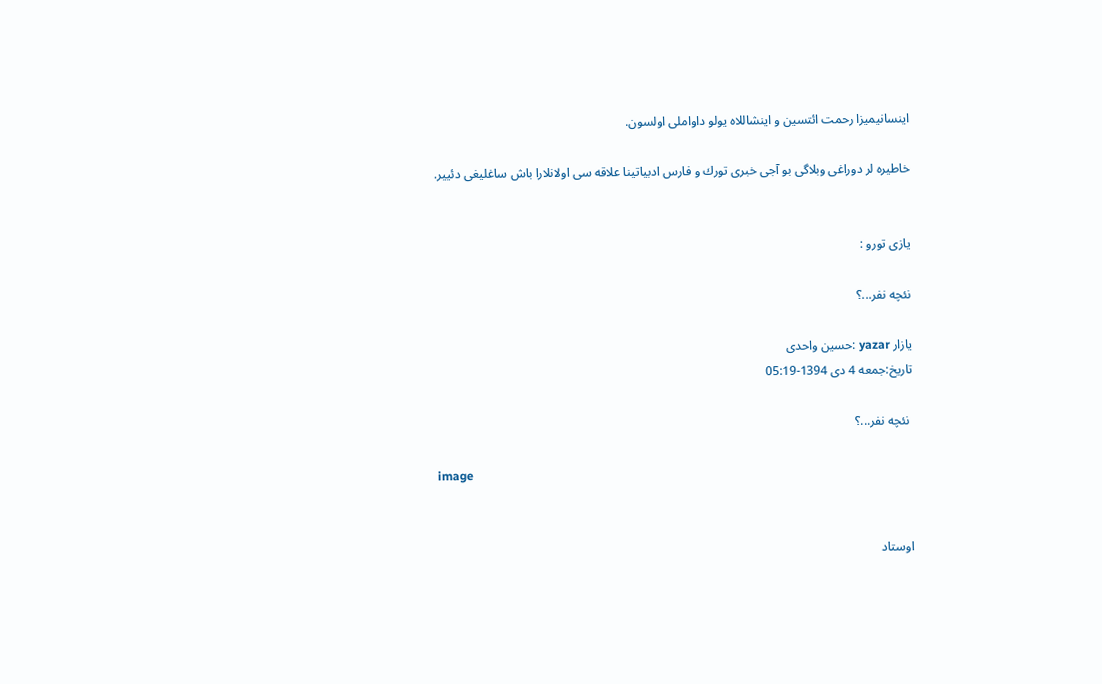اینسانیمیزا رحمت ائتسین و اینشاللاه یولو داواملی اولسون.

خاطیره لر دوراغی وبلاگی بو آجی خبری تورك و فارس ادبیاتینا علاقه سی اولانلارا باش ساغلیغی دئییر.


یازی تورو :

نئچه نفر...؟

یازار yazar :حسین واحدى
تاریخ:جمعه 4 دی 1394-05:19

 نئچه نفر...؟

image


اوستاد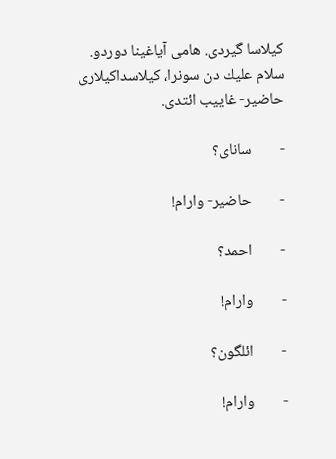كیلاسا گیردی. هامی آیاغینا دوردو. سلام علیك دن سونرا، كیلاسداكیلاری حاضیر- غاییب ائتدی.

-        سانای؟

-        حاضیر- وارام!

-        احمد؟

-        وارام!

-        ائلگون؟

-        وارام!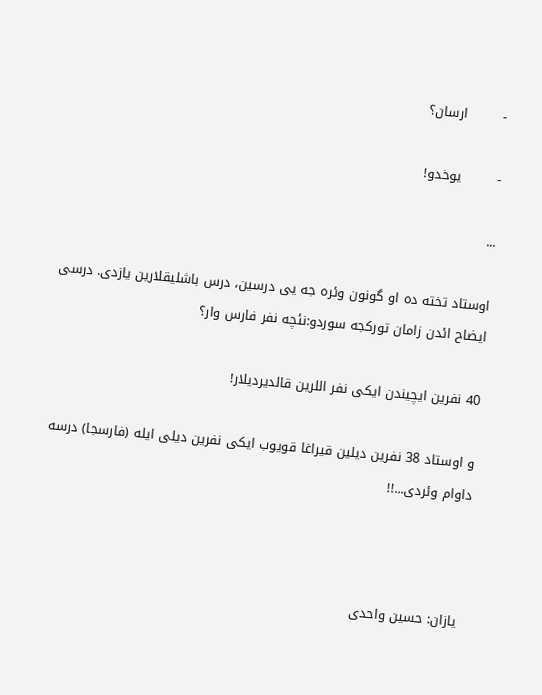-        ارسان؟

-        یوخدو!

...

اوستاد تخته ده او گونون وئره جه یی درسین، درس باشلیقلارین یازدی. درسی ایضاح ائدن زامان توركجه سوردو:نئچه نفر فارس وار؟

40 نفرین ایچیندن ایكی نفر اللرین قالدیردیلار!

و اوستاد 38 نفرین دیلین قیراغا قویوب ایكی نفرین دیلی ایله (فارسجا) درسه داوام وئردی...!!



 یازان: حسین واحدی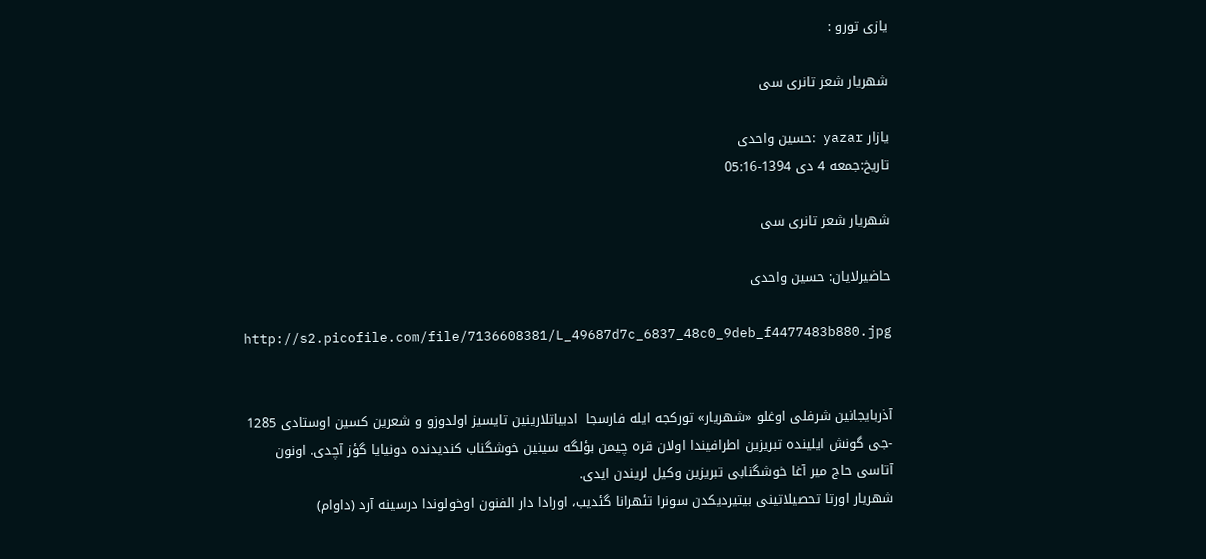یازی تورو :

شهریار شعر تانری سی

یازار yazar :حسین واحدى
تاریخ:جمعه 4 دی 1394-05:16

شهریار شعر تانری سی

حاضیرلایان: حسین واحدی

http://s2.picofile.com/file/7136608381/L_49687d7c_6837_48c0_9deb_f4477483b880.jpg


آذربایجانین شرفلی اوغلو «شهریار» توركجه ایله فارسجا  ادبیاتلارینین تایسیز اولدوزو و شعرین كسین اوستادی 1285 -جی گونش ایلینده تبریزین اطرافیندا اولان قره چیمن بؤلگه سینین خوشگناب كندیدنده دونیایا گؤز آچدی. اونون آتاسی حاج میر آغا خوشگنابی تبریزین وكیل لریندن ایدی.
شهریار اورتا تحصیلاتینی بیتیردیكدن سونرا تئهرانا گئدیب، اورادا دار الفنون اوخولوندا درسینه آرد (داوام)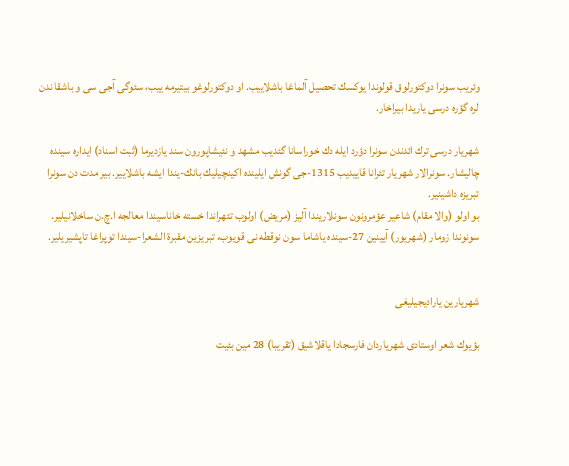وئریب سونرا دوكتورلوق قولوندا یوكسك تحصیل آلماغا باشلاییب. او دوكتورلوغو بیتیرمه ییب، سئوگی آجی سی و باشقا ندن لره گؤره درسی یاریدا بیراخار.

شهریار درسی ترك ائدندن سونرا دؤرد ایله دك خوراسانا گئدیب مشهد و نئیشاپورون سند یازدیرما (ثبت اسناد) ایداره سینده چالیشار. سونرالار شهریار تئرانا قاییدیب 1315-جی گونش ایلینده اكینچیلیك بانك-یندا ایشه باشلاییر. بیر مدت دن سونرا تبریزه داشینیر.
بو اولو (والا مقام) شاعیر عؤمرونون سونلاریندا آلیز (مریض) اولوب تئهراندا خسته خاناسیندا معالجه ا.چ.ن ساخلانیلیر. سونوندا زومار (شهریور) آیینین 27-سینده یاشاما سون نوقطه نی قویوب، تبریزین مقبرة الشعرا-سیندا توپراغا تاپشیریلیر.


شهریارین یارادیجیلیغی

بؤیوك شعر اوستادی شهریاردان فارسجادا یاقلاشیق (تقریبا) 28 مین بئیت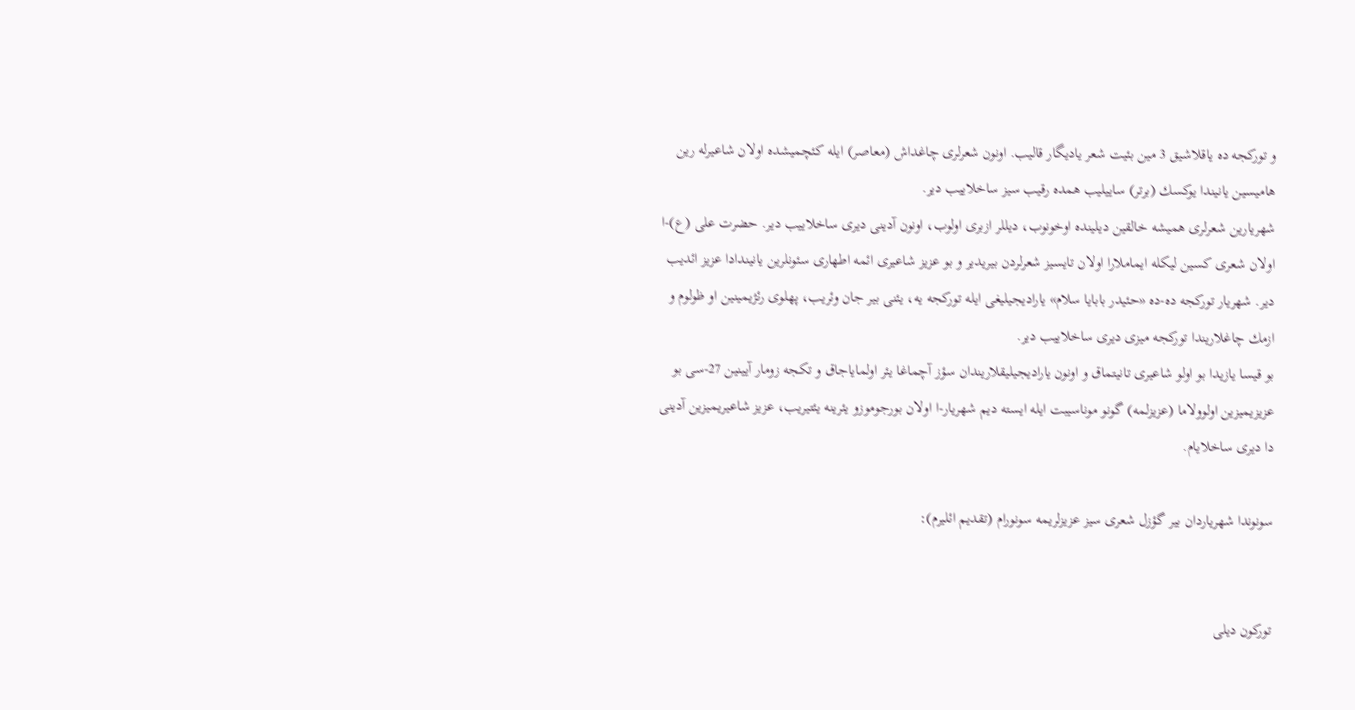و توركجه ده یاقلاشیق 3 مین بئیت شعر یادیگار قالیب. اونون شعرلری چاغداش (معاصر) ایله كئچمیشده اولان شاعیرله رین هامیسین یانیندا یوكسك (برتر) ساییلیب همده رقیب سیز ساخلاییب دیر.
شهریارین شعرلری همیشه خالقین دیلینده اوخونوب، دیللر ازبری اولوب، اونون آدینی دیری ساخلاییب دیر. حضرت علی (ع)-ا اولان شعری كسین لیكله ایماملارا اولان تایسیز شعرلردن بیریدیر و بو عزیز شاعیری ائمه اطهاری سئونلرین یانیندادا عزیز ائدیب دیر. شهریار توركجه ده-ده «حئیدر بابایا سلام» یارادیجیلیغی ایله توركجه یه، یئنی بیر جان وئریب، پهلوی رئژیمینین او ظولوم و ازمك چاغلاریندا توركجه میزی دیری ساخلاییب دیر.
بو قیسا یازیدا بو اولو شاعیری تانیتماق و اونون یارادیجیلیقلاریندان سؤز آچماغا یئر اولمایاجاق و تكجه زومار آیینین 27-سی بو عزیزیمیزین اولوولاما (عزیزلمه) گونو موناسیبت ایله ایسته دیم شهریار-ا اولان بورجوموزو یئرینه یئتیریب، عزیز شاعیریمیزین آدینی دا دیری ساخلایام.

سونوندا شهریاردان بیر گؤزل شعری سیز عزیزلریمه سونورام (تقدیم ائلیرم):


تورکون دیلی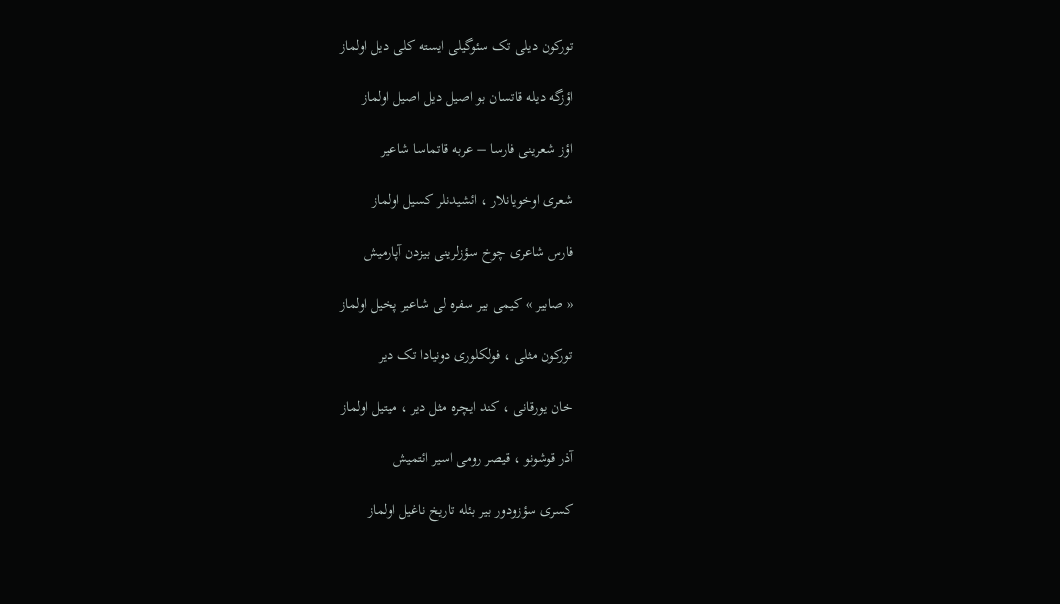تورکون دیلی تک سئوگیلی ایسته کلی دیل اولماز

اؤزگه دیله قاتسان بو اصیل دیل اصیل اولماز

اؤز شعرینی فارسا – عربه قاتماسا شاعیر

شعری اوخویانلار ، ائشیدنلر کسیل اولماز

فارس شاعری چوخ سؤزلرینی بیزدن آپارمیش

« صابیر » کیمی بیر سفره لی شاعیر پخیل اولماز

تورکون مثلی ، فولکلوری دونیادا تک دیر

خان یورقانی ، کند ایچره مثل دیر ، میتیل اولماز

آذر قوشونو ، قیصر رومی اسیر ائتمیش

کسری سؤزودور بیر بئله تاریخ ناغیل اولماز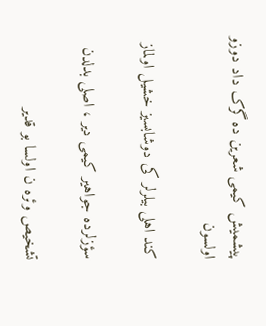پیشمیش کیمی شعرین ده گرک داد دوزو اولسون

کند اهلی بیلرلر کی دوشابسیز خشیل اولماز

سؤزلرده جواهیر کیمی دیر ، اصلی بدلدن

تشخیص وئره ن اولسا بو قدیر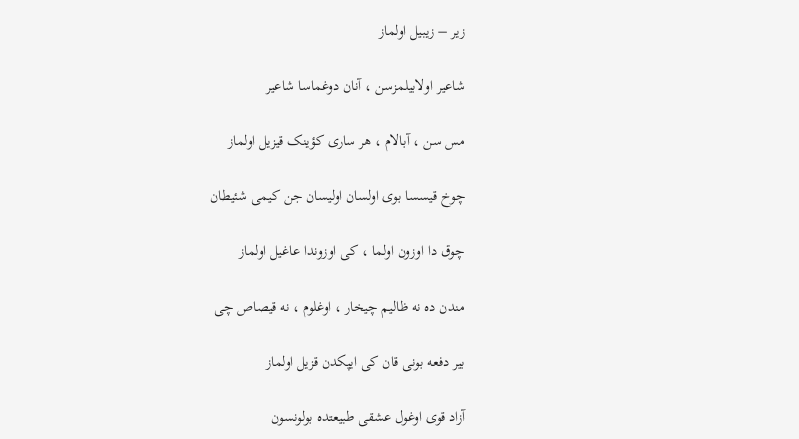زیر – زیبیل اولماز

شاعیر اولابیلمزسن ، آنان دوغماسا شاعیر

مس سن ، آبالام ، هر ساری کؤینک قیزیل اولماز

چوخ قیسسا بوی اولسان اولیسان جن کیمی شئیطان

چوق دا اوزون اولما ، کی اوزوندا عاغیل اولماز

مندن ده نه ظالیم چیخار ، اوغلوم ، نه قیصاص چی

بیر دفعه بونی قان کی ایپکدن قزیل اولماز

آزاد قوی اوغول عشقی طبیعتده بولونسون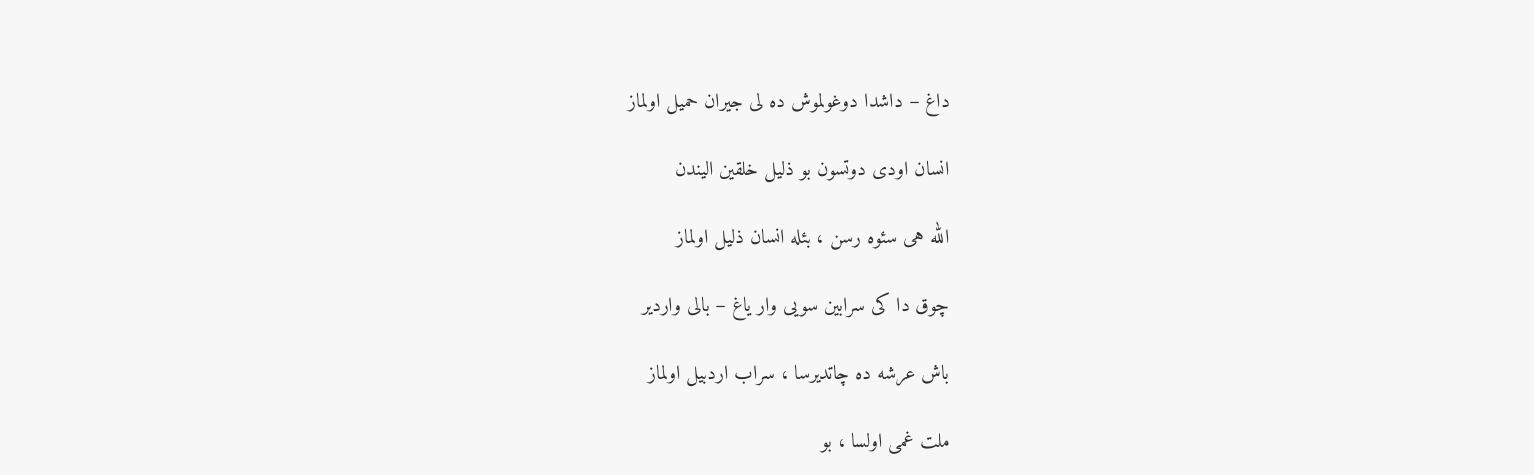داغ – داشدا دوغولموش ده لی جیران حمیل اولماز

انسان اودی دوتسون بو ذلیل خلقین الیندن

الله هی سئوه رسن ، بئله انسان ذلیل اولماز

چوق دا کی سرابین سویی وار یاغ – بالی واردیر

باش عرشه ده چاتدیرسا ، سراب اردبیل اولماز

ملت غمی اولسا ، بو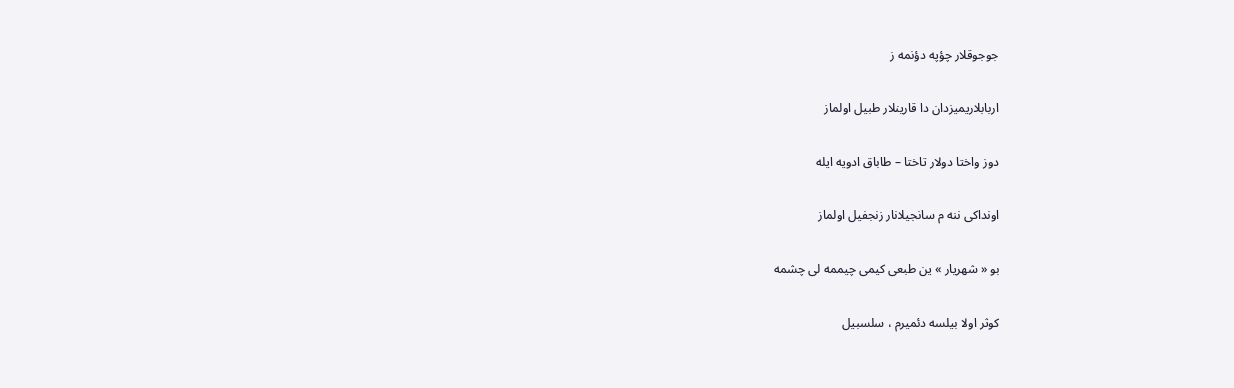جوجوقلار چؤپه دؤنمه ز

اربابلاریمیزدان دا قارینلار طبیل اولماز

دوز واختا دولار تاختا – طاباق ادویه ایله

اونداکی ننه م سانجیلانار زنجفیل اولماز

بو « شهریار » ین طبعی کیمی چیممه لی چشمه

کوثر اولا بیلسه دئمیرم ، سلسبیل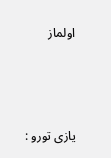اولماز



یازی تورو :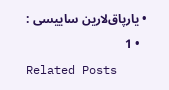• یارپاق‌لارین ساییسی :
  • 1
Related Posts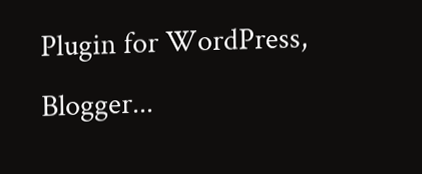Plugin for WordPress, Blogger...